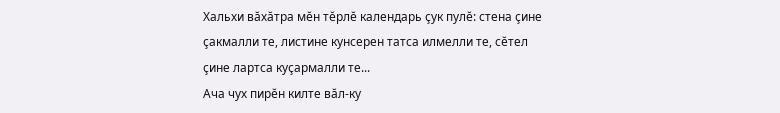Хальхи вăхăтра мĕн тĕрлĕ календарь çук пулĕ: стена çине çакмалли те, листине кунсерен татса илмелли те, сĕтел çине лартса куçармалли те...
Ача чух пирĕн килте вăл-ку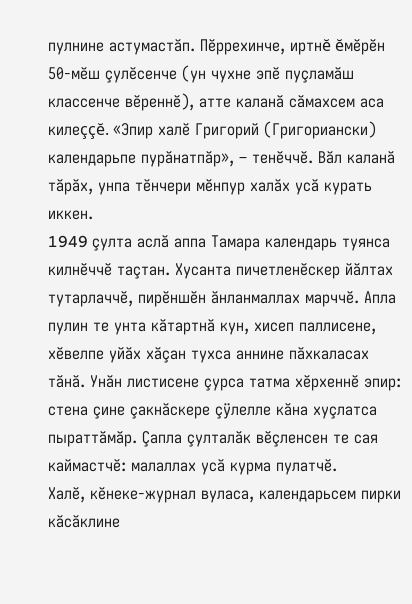пулнине астумастăп. Пĕррехинче, иртнĕ ĕмĕрĕн 50-мĕш çулĕсенче (ун чухне эпĕ пуçламăш классенче вĕреннĕ), атте каланă сăмахсем аса килеççĕ. «Эпир халĕ Григорий (Григориански) календарьпе пурăнатпăр», – тенĕччĕ. Вăл каланă тăрăх, унпа тĕнчери мĕнпур халăх усă курать иккен.
1949 çулта аслă аппа Тамара календарь туянса килнĕччĕ таçтан. Хусанта пичетленĕскер йăлтах тутарлаччĕ, пирĕншĕн ăнланмаллах марччĕ. Апла пулин те унта кăтартнă кун, хисеп паллисене, хĕвелпе уйăх хăçан тухса аннине пăхкаласах тăнă. Унăн листисене çурса татма хĕрхеннĕ эпир: стена çине çакнăскере çÿлелле кăна хуçлатса пыраттăмăр. Çапла çулталăк вĕçленсен те сая каймастчĕ: малаллах усă курма пулатчĕ.
Халĕ, кĕнеке-журнал вуласа, календарьсем пирки кăсăклине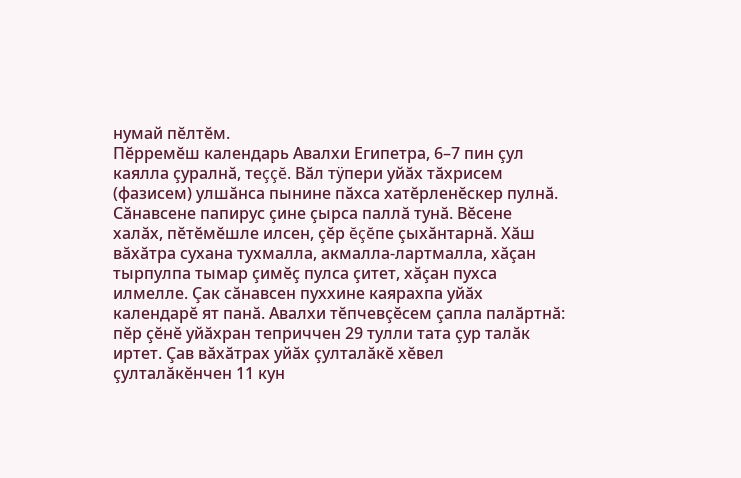нумай пĕлтĕм.
Пĕрремĕш календарь Авалхи Египетра, 6–7 пин çул каялла çуралнă, теççĕ. Вăл тÿпери уйăх тăхрисем (фазисем) улшăнса пынине пăхса хатĕрленĕскер пулнă. Сăнавсене папирус çине çырса паллă тунă. Вĕсене халăх, пĕтĕмĕшле илсен, çĕр ĕçĕпе çыхăнтарнă. Хăш вăхăтра сухана тухмалла, акмалла-лартмалла, хăçан тырпулпа тымар çимĕç пулса çитет, хăçан пухса илмелле. Çак сăнавсен пуххине каярахпа уйăх календарĕ ят панă. Авалхи тĕпчевçĕсем çапла палăртнă: пĕр çĕнĕ уйăхран теприччен 29 тулли тата çур талăк иртет. Çав вăхăтрах уйăх çулталăкĕ хĕвел çулталăкĕнчен 11 кун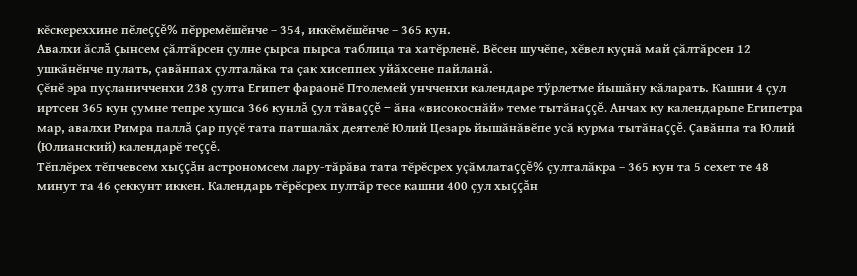кĕскереххине пĕлеççĕ% пĕрремĕшĕнче – 354, иккĕмĕшĕнче – 365 кун.
Авалхи ăслă çынсем çăлтăрсен çулне çырса пырса таблица та хатĕрленĕ. Вĕсен шучĕпе, хĕвел куçнă май çăлтăрсен 12 ушкăнĕнче пулать, çавăнпах çулталăка та çак хисеппех уйăхсене пайланă.
Çĕнĕ эра пуçланичченхи 238 çулта Египет фараонĕ Птолемей унчченхи календаре тÿрлетме йышăну кăларать. Кашни 4 çул иртсен 365 кун çумне тепре хушса 366 кунлă çул тăваççĕ – ăна «високоснăй» теме тытăнаççĕ. Анчах ку календарьпе Египетра мар, авалхи Римра паллă çар пуçĕ тата патшалăх деятелĕ Юлий Цезарь йышăнăвĕпе усă курма тытăнаççĕ. Çавăнпа та Юлий (Юлианский) календарĕ теççĕ.
Тĕплĕрех тĕпчевсем хыççăн астрономсем лару-тăрăва тата тĕрĕсрех уçăмлатаççĕ% çулталăкра – 365 кун та 5 сехет те 48 минут та 46 çеккунт иккен. Календарь тĕрĕсрех пултăр тесе кашни 400 çул хыççăн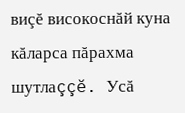виçĕ високоснăй куна кăларса пăрахма шутлаççĕ. Усă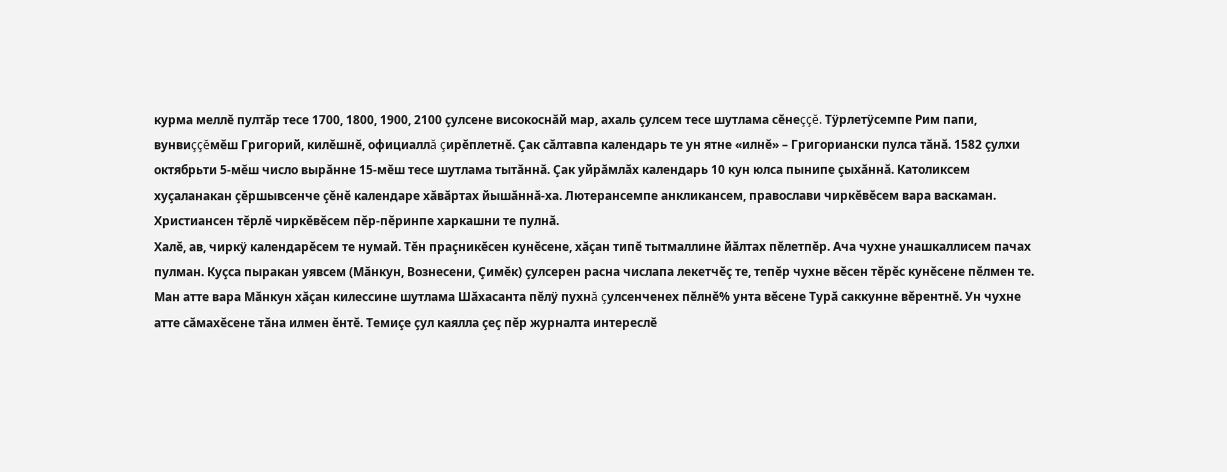курма меллĕ пултăр тесе 1700, 1800, 1900, 2100 çулсене високоснăй мар, ахаль çулсем тесе шутлама сĕнеççĕ. Тÿрлетÿсемпе Рим папи, вунвиççĕмĕш Григорий, килĕшнĕ, официаллă çирĕплетнĕ. Çак сăлтавпа календарь те ун ятне «илнĕ» – Григориански пулса тăнă. 1582 çулхи октябрьти 5-мĕш число вырăнне 15-мĕш тесе шутлама тытăннă. Çак уйрăмлăх календарь 10 кун юлса пынипе çыхăннă. Католиксем хуçаланакан çĕршывсенче çĕнĕ календаре хăвăртах йышăннă-ха. Лютерансемпе анкликансем, православи чиркĕвĕсем вара васкаман. Христиансен тĕрлĕ чиркĕвĕсем пĕр-пĕринпе харкашни те пулнă.
Халĕ, ав, чиркÿ календарĕсем те нумай. Тĕн праçникĕсен кунĕсене, хăçан типĕ тытмаллине йăлтах пĕлетпĕр. Ача чухне унашкаллисем пачах пулман. Куçса пыракан уявсем (Мăнкун, Вознесени, Çимĕк) çулсерен расна числапа лекетчĕç те, тепĕр чухне вĕсен тĕрĕс кунĕсене пĕлмен те. Ман атте вара Мăнкун хăçан килессине шутлама Шăхасанта пĕлÿ пухнă çулсенченех пĕлнĕ% унта вĕсене Турă саккунне вĕрентнĕ. Ун чухне атте сăмахĕсене тăна илмен ĕнтĕ. Темиçе çул каялла çеç пĕр журналта интереслĕ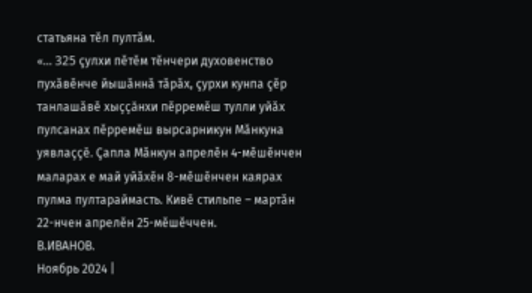статьяна тĕл пултăм.
«... 325 çулхи пĕтĕм тĕнчери духовенство пухăвĕнче йышăннă тăрăх, çурхи кунпа çĕр танлашăвĕ хыççăнхи пĕрремĕш тулли уйăх пулсанах пĕрремĕш вырсарникун Мăнкуна уявлаççĕ. Çапла Мăнкун апрелĕн 4-мĕшĕнчен маларах е май уйăхĕн 8-мĕшĕнчен каярах пулма пултараймасть. Кивĕ стильпе – мартăн 22-нчен апрелĕн 25-мĕшĕччен.
В.ИВАНОВ.
Ноябрь 2024 |